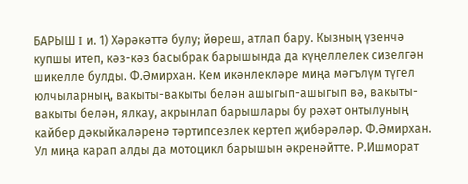БАРЫШ I и. 1) Хәрәкәттә булу; йөреш, атлап бару. Кызның үзенчә купшы итеп, кәз-кәз басыбрак барышында да күңеллелек сизелгән шикелле булды. Ф.Әмирхан. Кем икәнлекләре миңа мәгълүм түгел юлчыларның, вакыты-вакыты белән ашыгып-ашыгып вә, вакыты-вакыты белән, ялкау, акрынлап барышлары бу рәхәт онтылуның кайбер дәкыйкаләренә тәртипсезлек кертеп җибәрәләр. Ф.Әмирхан. Ул миңа карап алды да мотоцикл барышын әкренәйтте. Р.Ишморат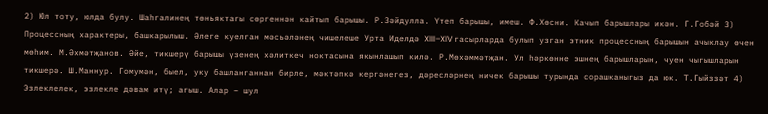2) Юл тоту, юлда булу. Шаһгалинең төньяктагы сөргеннән кайтып барышы. Р.Зәйдулла. Үтеп барышы, имеш. Ф.Хөсни. Качып барышлары икән. Г.Гобәй 3) Процессның характеры, башкарылыш. Әлеге куелган мәсьәләнең чишелеше Урта Иделдә XIII–XIV гасырларда булып узган этник процессның барышын ачыклау өчен мөһим. М.Әхмәтҗанов. Әйе, тикшерү барышы үзенең хәлиткеч ноктасына якынлашып килә. Р.Мөхәммәтҗан. Ул һәркөнне эшнең барышларын, чуен чыгышларын тикшерә. Ш.Маннур. Гомумән, быел, уку башланганнан бирле, мәктәпкә кергәнегез, дәресләрнең ничек барышы турында сорашканыгыз да юк. Т.Гыйззәт 4) Эзлеклелек, эзлекле дәвам итү; агыш. Алар – шул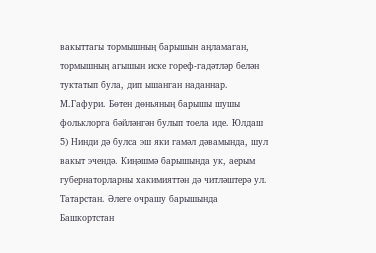вакыттагы тормышның барышын аңламаган, тормышның агышын иске гореф-гадәтләр белән туктатып була, дип ышанган наданнар. М.Гафури. Бөтен дөньяның барышы шушы фольклорга бәйләнгән булып тоела иде. Юлдаш 5) Нинди дә булса эш яки гамәл дәвамында, шул вакыт эчендә. Киңәшмә барышында ук, аерым губернаторларны хакимияттән дә читләштерә ул. Татарстан. Әлеге очрашу барышында Башкортстан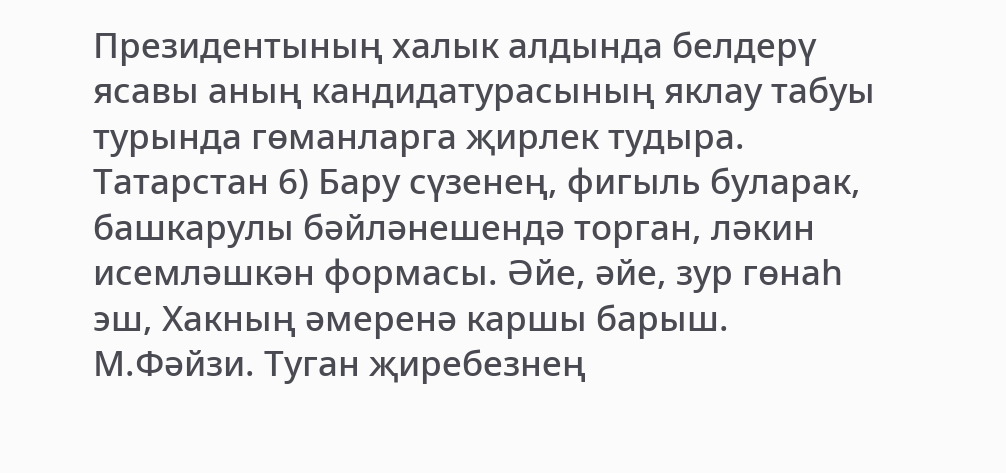Президентының халык алдында белдерү ясавы аның кандидатурасының яклау табуы турында гөманларга җирлек тудыра. Татарстан 6) Бару сүзенең, фигыль буларак, башкарулы бәйләнешендә торган, ләкин исемләшкән формасы. Әйе, әйе, зур гөнаһ эш, Хакның әмеренә каршы барыш. М.Фәйзи. Туган җиребезнең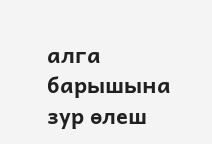алга барышына зур өлеш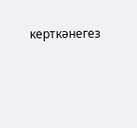керткәнегез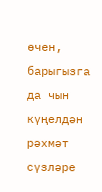өчен, барыгызга да чын күңелдән рәхмәт сүзләре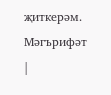җиткерәм. Мәгърифәт |